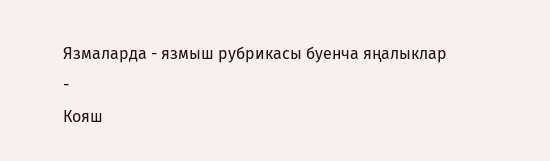Язмаларда - язмыш рубрикасы буенча яңалыклар
-
Кояш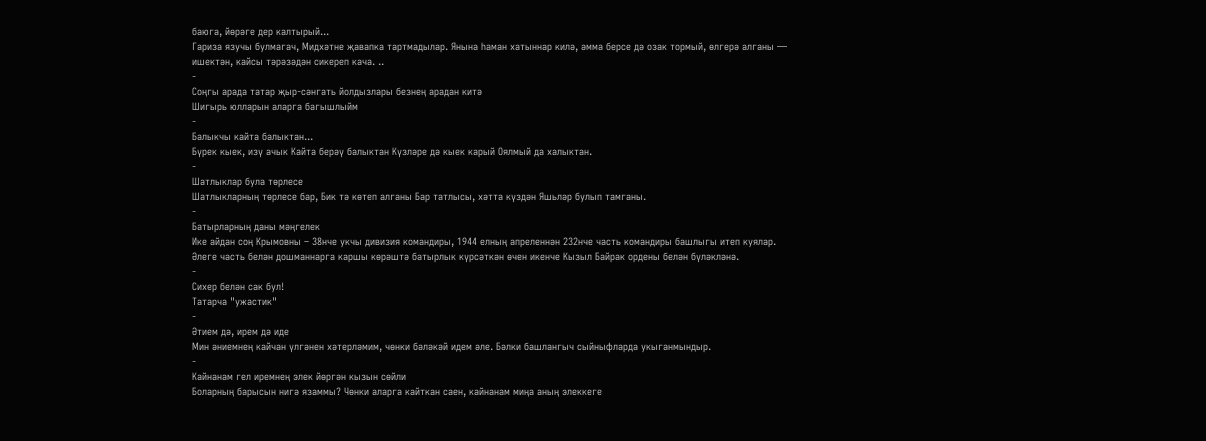баюга, йөрәге дер калтырый...
Гариза язучы булмагач, Мидхәтне җавапка тартмадылар. Янына һаман хатыннар килә, әмма берсе дә озак тормый, өлгерә алганы — ишектән, кайсы тәрәзәдән сикереп кача. ..
-
Соңгы арада татар җыр-сәнгать йолдызлары безнең арадан китә
Шигырь юлларын аларга багышлыйм
-
Балыкчы кайта балыктан...
Бүрек кыек, изү ачык Кайта берәү балыктан Күзләре дә кыек карый Оялмый да халыктан.
-
Шатлыклар була төрлесе
Шатлыкларның төрлесе бар, Бик тә көтеп алганы Бар татлысы, хәтта күздән Яшьләр булып тамганы.
-
Батырларның даны мәңгелек
Ике айдан соң Крымовны – 38нче укчы дивизия командиры, 1944 елның апреленнән 232нче часть командиры башлыгы итеп куялар. Әлеге часть белән дошманнарга каршы көрәштә батырлык күрсәткән өчен икенче Кызыл Байрак ордены белән бүләкләнә.
-
Сихер белән сак бул!
Татарча "ужастик"
-
Әтием дә, ирем дә иде
Мин әниемнең кайчан үлгәнен хәтерләмим, чөнки бәләкәй идем әле. Бәлки башлангыч сыйныфларда укыганмындыр.
-
Кайнанам гел иремнең элек йөргән кызын сөйли
Боларның барысын нигә язаммы? Чөнки аларга кайткан саен, кайнанам миңа аның элеккеге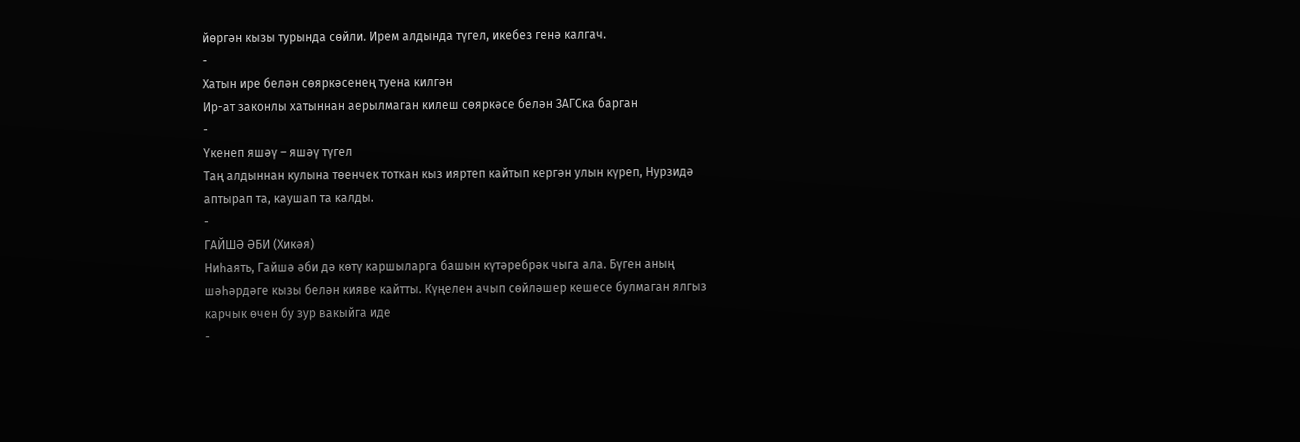йөргән кызы турында сөйли. Ирем алдында түгел, икебез генә калгач.
-
Хатын ире белән сөяркәсенең туена килгән
Ир-ат законлы хатыннан аерылмаган килеш сөяркәсе белән ЗАГСка барган
-
Үкенеп яшәү – яшәү түгел
Таң алдыннан кулына төенчек тоткан кыз ияртеп кайтып кергән улын күреп, Нурзидә аптырап та, каушап та калды.
-
ГАЙШӘ ӘБИ (Хикәя)
Ниһаять, Гайшә әби дә көтү каршыларга башын күтәребрәк чыга ала. Бүген аның шәһәрдәге кызы белән кияве кайтты. Күңелен ачып сөйләшер кешесе булмаган ялгыз карчык өчен бу зур вакыйга иде
-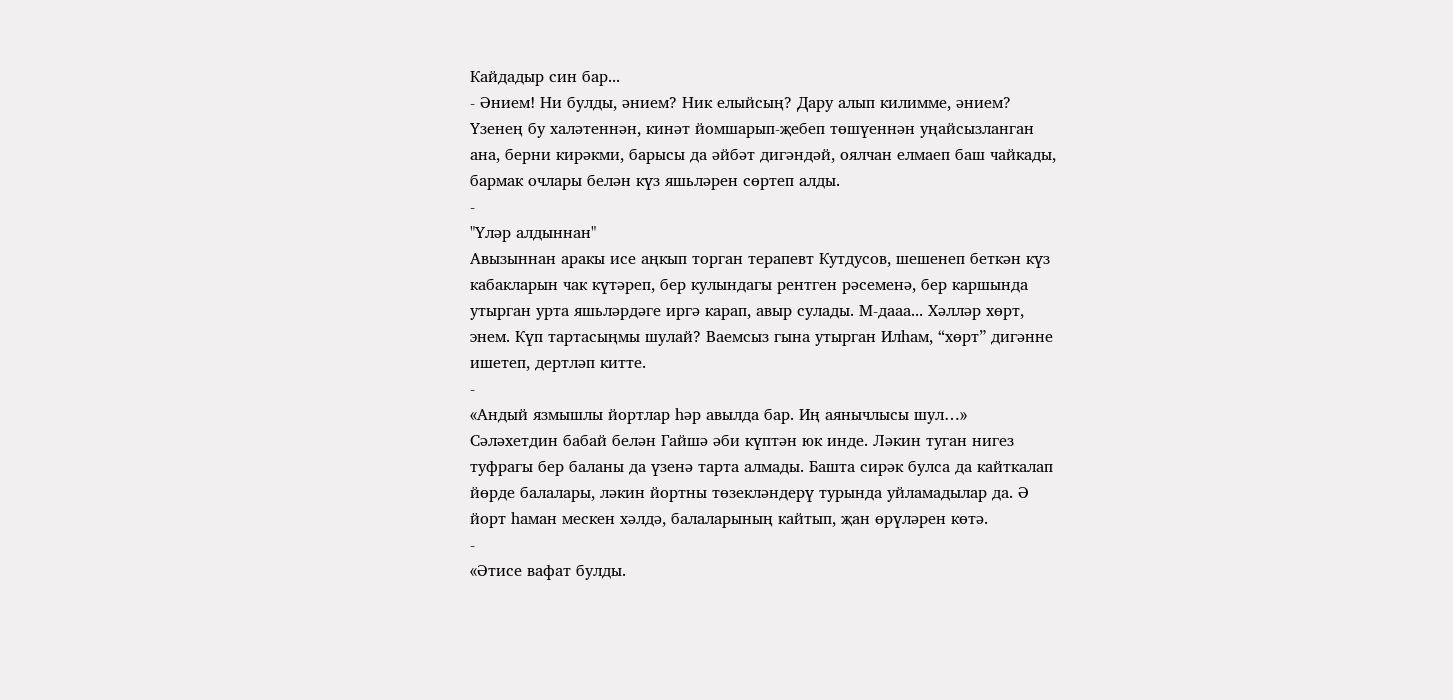Кайдадыр син бар...
- Әнием! Ни булды, әнием? Ник елыйсың? Дару алып килимме, әнием? Үзенең бу халәтеннән, кинәт йомшарып-җебеп төшүеннән уңайсызланган ана, берни кирәкми, барысы да әйбәт дигәндәй, оялчан елмаеп баш чайкады, бармак очлары белән күз яшьләрен сөртеп алды.
-
"Үләр алдыннан"
Авызыннан аракы исе аңкып торган терапевт Кутдусов, шешенеп беткән күз кабакларын чак күтәреп, бер кулындагы рентген рәсеменә, бер каршында утырган урта яшьләрдәге иргә карап, авыр сулады. М-дааа... Хәлләр хөрт, энем. Күп тартасыңмы шулай? Ваемсыз гына утырган Илһам, “хөрт” дигәнне ишетеп, дертләп китте.
-
«Андый язмышлы йортлар һәр авылда бар. Иң аянычлысы шул…»
Сәләхетдин бабай белән Гайшә әби күптән юк инде. Ләкин туган нигез туфрагы бер баланы да үзенә тарта алмады. Башта сирәк булса да кайткалап йөрде балалары, ләкин йортны төзекләндерү турында уйламадылар да. Ә йорт һаман мескен хәлдә, балаларының кайтып, җан өрүләрен көтә.
-
«Әтисе вафат булды.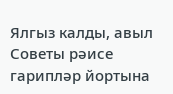Ялгыз калды, авыл Советы рәисе гарипләр йортына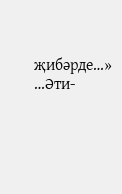җибәрде…»
…Әти-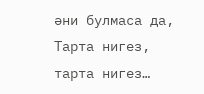әни булмаса да, Тарта нигез, тарта нигез…